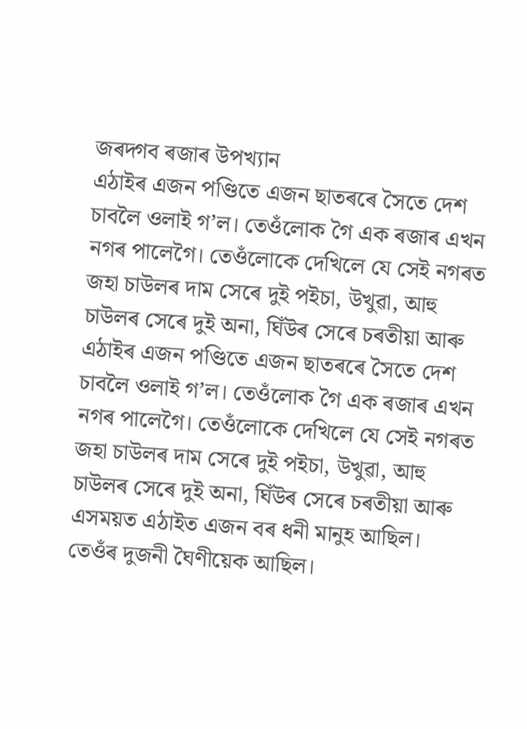জৰদ্গব ৰজাৰ উপখ্যান
এঠাইৰ এজন পণ্ডিতে এজন ছাতৰৰে সৈতে দেশ চাবলৈ ওলাই গ’ল। তেওঁলোক গৈ এক ৰজাৰ এখন নগৰ পালেগৈ। তেওঁলোকে দেখিলে যে সেই নগৰত জহা চাউলৰ দাম সেৰে দুই পইচা, উখুৱা, আহু চাউলৰ সেৰে দুই অনা, ঘিঁউৰ সেৰে চৰতীয়া আৰু
এঠাইৰ এজন পণ্ডিতে এজন ছাতৰৰে সৈতে দেশ চাবলৈ ওলাই গ’ল। তেওঁলোক গৈ এক ৰজাৰ এখন নগৰ পালেগৈ। তেওঁলোকে দেখিলে যে সেই নগৰত জহা চাউলৰ দাম সেৰে দুই পইচা, উখুৱা, আহু চাউলৰ সেৰে দুই অনা, ঘিঁউৰ সেৰে চৰতীয়া আৰু
এসময়ত এঠাইত এজন বৰ ধনী মানুহ আছিল। তেওঁৰ দুজনী ঘৈণীয়েক আছিল।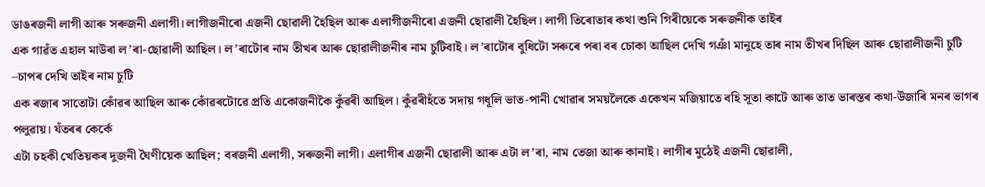ডাঙৰজনী লাগী আৰু সৰুজনী এলাগী। লাগীজনীৰো এজনী ছোৱালী হৈছিল আৰু এলাগীজনীৰো এজনী ছোৱালী হৈছিল। লাগী তিৰোতাৰ কথা শুনি গিৰীয়েকে সৰুজনীক তাইৰ
এক গাৱঁত এহাল মাউৰা ল’ৰা-ছোৱালী আছিল। ল’ৰাটোৰ নাম তীখৰ আৰু ছোৱালীজনীৰ নাম চুটিবাই। ল’ৰাটোৰ বুধিটো সৰুৰে পৰা বৰ চোকা আছিল দেখি গঞাঁ মানুহে তাৰ নাম তীখৰ দিছিল আৰু ছোৱালীজনী চুটি –চাপৰ দেখি তাইৰ নাম চুটি
এক ৰজাৰ সাতোটা কোঁৱৰ আছিল আৰু কোঁৱৰটোৱে প্ৰতি একোজনীকৈ কুঁৱৰী আছিল। কুঁৱৰীহঁতে সদায় গধূলি ভাত-পানী খোৱাৰ সময়লৈকে একেখন মজিয়াতে বহি সূতা কাটে আৰু তাত ভাৰস্তৰ কথা-উজাৰি মনৰ ভাগৰ পলুৱায়। যঁতৰৰ কেৰ্কে
এটা চহকী খেতিয়কৰ দুজনী ঘৈণীয়েক আছিল; বৰজনী এলাগী, সৰুজনী লাগী। এলাগীৰ এজনী ছোৱালী আৰু এটা ল’ৰা, নাম তেজা আৰু কানাই। লাগীৰ মুঠেই এজনী ছোৱালী,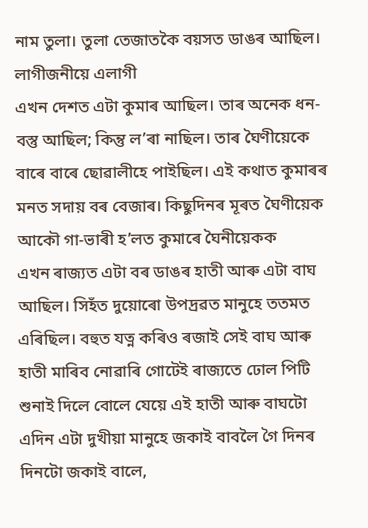নাম তুলা। তুলা তেজাতকৈ বয়সত ডাঙৰ আছিল। লাগীজনীয়ে এলাগী
এখন দেশত এটা কুমাৰ আছিল। তাৰ অনেক ধন-বস্তু আছিল; কিন্তু ল’ৰা নাছিল। তাৰ ঘৈণীয়েকে বাৰে বাৰে ছোৱালীহে পাইছিল। এই কথাত কুমাৰৰ মনত সদায় বৰ বেজাৰ। কিছুদিনৰ মূৰত ঘৈণীয়েক আকৌ গা-ভাৰী হ’লত কুমাৰে ঘৈনীয়েকক
এখন ৰাজ্যত এটা বৰ ডাঙৰ হাতী আৰু এটা বাঘ আছিল। সিহঁত দুয়োৰো উপদ্ৰৱত মানুহে ততমত এৰিছিল। বহুত যত্ন কৰিও ৰজাই সেই বাঘ আৰু হাতী মাৰিব নোৱাৰি গোটেই ৰাজ্যতে ঢোল পিটি শুনাই দিলে বোলে যেয়ে এই হাতী আৰু বাঘটো
এদিন এটা দুখীয়া মানুহে জকাই বাবলৈ গৈ দিনৰ দিনটো জকাই বালে,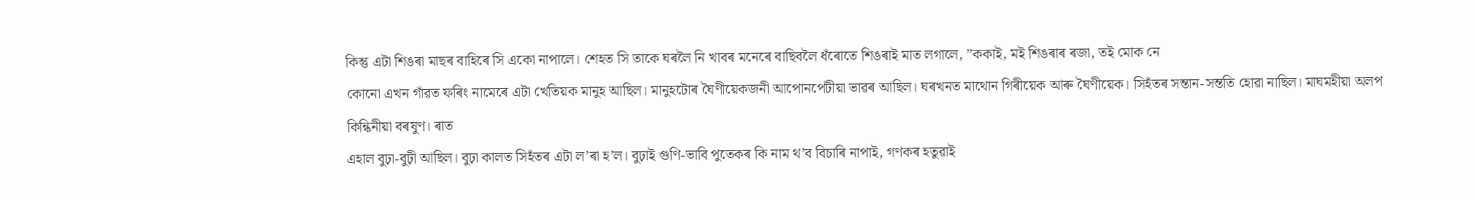কিন্তু এটা শিঙৰা মাছৰ বাহিৰে সি একো নাপালে। শেহত সি তাকে ঘৰলৈ নি খাবৰ মনেৰে বাছিবলৈ ধঁৰোতে শিঙৰাই মাত লগালে, ”ককাই, মই শিঙৰাৰ ৰজা, তই মোক নে
কোনো এখন গাঁৱত ফৰিং নামেৰে এটা খেতিয়ক মানুহ আছিল। মানুহটোৰ ঘৈণীয়েকজনী আপোনপেটীয়া ভাৱৰ আছিল। ঘৰখনত মাথোন গিৰীয়েক আৰু ঘৈণীয়েক। সিহঁতৰ সন্তান-সন্ততি হোৱা নাছিল। মাঘমহীয়া অলপ কিন্কিনীয়া বৰষুণ। ৰাত
এহাল বুঢ়া-বুঢ়ী আছিল। বুঢ়া কালত সিহঁতৰ এটা ল’ৰা হ’ল। বুঢ়াই গুণি-ভাবি পুতেকৰ কি নাম থ’ব বিচাৰি নাপাই, গণকৰ হতুৱাই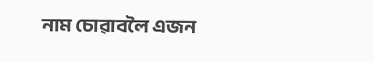নাম চোৱাবলৈ এজন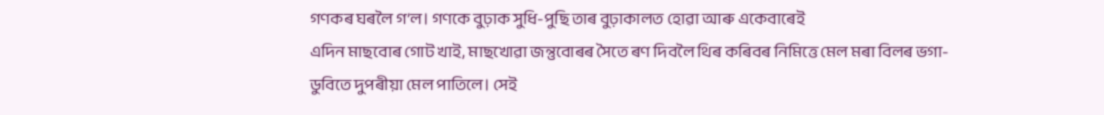গণকৰ ঘৰলৈ গ’ল। গণকে বুঢ়াক সুধি-পুছি তাৰ বুঢ়াকালত হোৱা আৰু একেবাৰেই
এদিন মাছবোৰ গোট খাই, মাছখোৱা জন্তুবোৰৰ সৈতে ৰণ দিবলৈ থিৰ কৰিবৰ নিমিত্তে মেল মৰা বিলৰ ভগা-ডুবিতে দুপৰীয়া মেল পাতিলে। সেই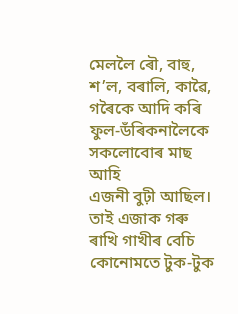মেললৈ ৰৌ, বাহু, শ’ল, বৰালি, কাৱৈ, গৰৈকে আদি কৰি ফুল-ডঁৰিকনালৈকে সকলোবোৰ মাছ আহি
এজনী বুঢ়ী আছিল। তাই এজাক গৰু ৰাখি গাখীৰ বেচি কোনোমতে টুক-টুক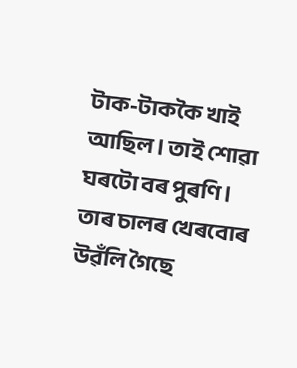টাক-টাককৈ খাই আছিল। তাই শোৱা ঘৰটো বৰ পুৰণি। তাৰ চালৰ খেৰবোৰ উৱঁলি গৈছে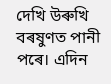দেখি উৰুখি বৰষুণত পানী পৰে। এদিন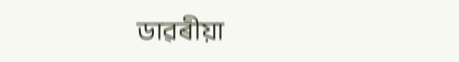ডাৱৰীয়া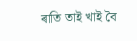ৰাতি তাই খাই বৈ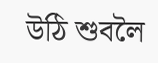উঠি শুবলৈ